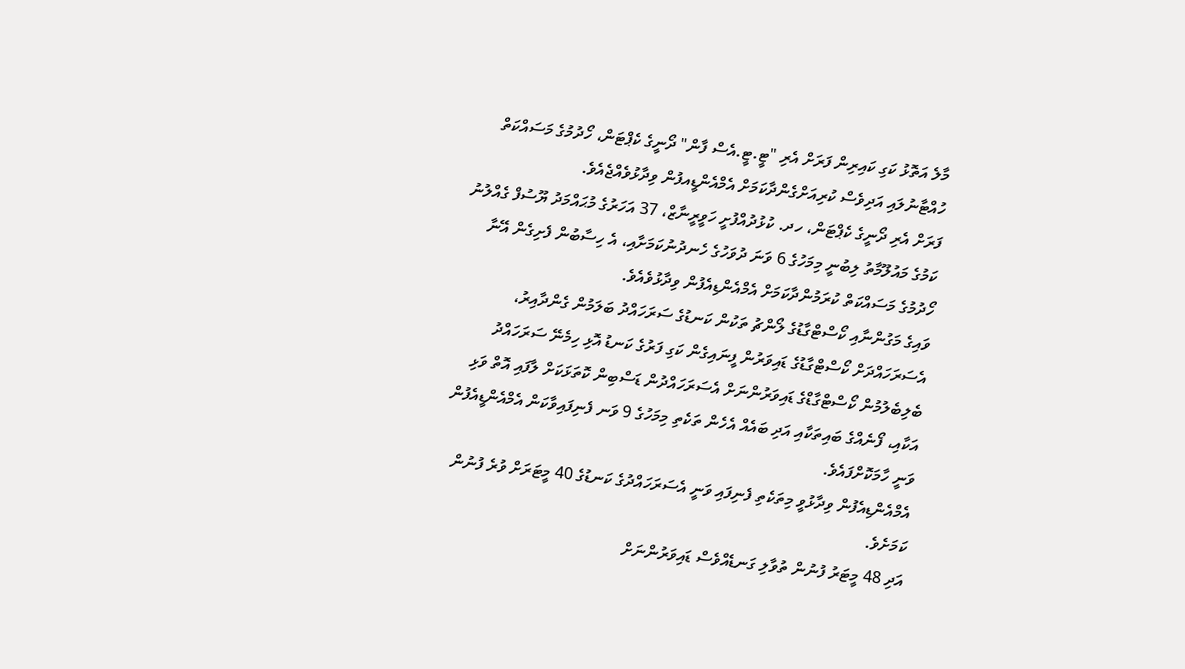މާލެ އަތޮޅު ކަގި ކައިރިން ފަރަށް އެރި "ޓީ.ޓީ.އެސް ފާން" ދޯނީގެ ކެޕްޓަން، ހޯދުމުގެ މަސައްކަތް ހުއްޓާނުލައި އަދިވެސް ކުރިއަށްގެންދާކަމަށް އެމްއެންޑީއފުން ވިދާޅުވެއްޖެއެވެ.
ފަރަށް އެރި ދޯނީގެ ކެޕްޓަން، ހދ. ކުޅުދުއްފުށީ ހަވީރީނާޒް، 37 އަހަރުގެ މުޙައްމަދު ޔޫސުފް ގެއްލުނު ކަމުގެ މައުލޫމާތު ލިބުނީ މިމަހުގެ 6 ވަނަ ދުވަހުގެ ހެނދުނުކަމަށާއި، އެ ހިސާބުން ފެށިގެން އޭނާ ހޯދުމުގެ މަސައްކަތް ކުރަމުންދާކަމަށް އެމްއެންޑިއެފުން ވިދާޅުވެއެވެ.
ވައިގެ މަގުންނާއި ކޯސްޓްގާޑުގެ ލޯންޗު ތަކުން ކަނޑުގެ ސަރަހައްދު ބަލަމުން ގެންދާއިރު، އެސަރަހައްދަށް ކޯސްޓްގާޑުގެ ޑައިވަރުން ފީނައިގެން ކަގި ފަރުގެ ކަނޑު އޮޅި ހިމެނޭ ސަރަހައްދު ބެލިބެލުމުން ކޯސްޓްގާޑްގެ ޑައިވަރުންނަށް އެސަރަހައްދުން ޑަސްބިން ކޮތަޅަކަށް ލާފައި އޮތް ވަޅި އަކާއި، ފޯނެއްގެ ބައިތަކާއި އަދި ބައެއް އެހެން ތަކެތި މިމަހުގެ 9 ވަނ ފެނިފައިވާކަން އެމްއެންޑީއެފުން ވަނީ ހާމަކޮށްފައެވެ.
އެމްއެންޑިއެފުން ވިދާޅުވީ މިތަކެތި ފެނިފައި ވަނީ އެސަރަހައްދުގެ ކަނޑުގެ 40 މީޓަރަށް ވުރެ ފުނުން ކަމަށެވެ.
އަދި 48 މީޓަރު ފުނުން ތުވާލި ގަނޑެއްވެސް ޑައިވަރުންނަށް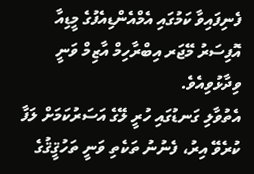ފެނިފައިވާ ކަމުގައި އެމްއެންޑިއެފުގެ މީޑިއާ އޮފިސަރު މޭޖަރ އިބްރާހިމް އާޒިމް ވަނީ ވިދާޅުވިއެވެ.
އެތުވާލި ގަނޑުގައި ހުރީ ލޭގެ އަސަރުކަމަށް ލަފާ ކުރެވޭ އިރު، ފެނުނު ތަކެތި ވަނީ ތަހުޤީޤުގެ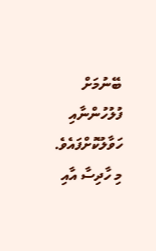ބޭނުމަށް ފުލުހުންނާއި ހަވާލުކޮށްފައެވެ.
މި ހާދިސާ އާއި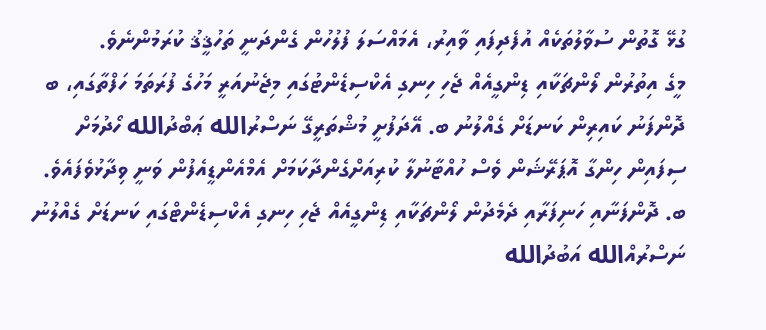ގުޅޭ ގޮތުން ސުވާލުތަކެއް އުފެދިފައި ވާއިރު، އެމައްސަލަ ފުލުހުން ގެންދަނީ ތަހުޤީޤު ކުރަމުންނެވެ.
މީގެ އިތުރުން ލޯންޗަކާއި ޑިންގީއެއް ޖެހި ހިނގި އެކްސިޑެންޓުގައި މިޖެނުއަރީ މަހުގެ ފުރަތަމަ ހަފްތާގައި، ބ ދޮންފަނު ކައިރިން ކަނޑަށް ގެއްލުނު ބ. އޭދަފުށީ މުޝްތަރީގޭ ނަސްރުالله ޢަބްދުالله ހޯދުމަށް ސިފައިން ހިންގާ އޮޕަރޭޝަން ވެސް ހުއްޓާނުލާ ކުރިއަށްގެންދާކަމަށް އެމްއެންޑީއެފުން ވަނީ ވިދާޅުވެފައެވެ.
ބ. ދޮންފަނާއި ހަނިފަރާއި ދެމެދުން ލޯންޗަކާއި ޑިންގީއެއް ޖެހި ހިނގި އެކްސިޑެންޓްގައި ކަނޑަށް ގެއްލުނު ނަސްރުއްالله އަބުދުالله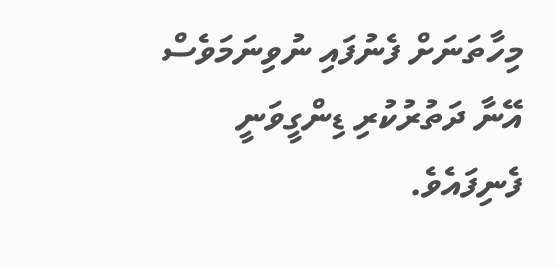މިހާތަނަށް ފެނުފައި ނުވިނަމަވެސް އޭނާ ދަތުރުކުރި ޑިންގީވަނީ ފެނިފައެވެ.